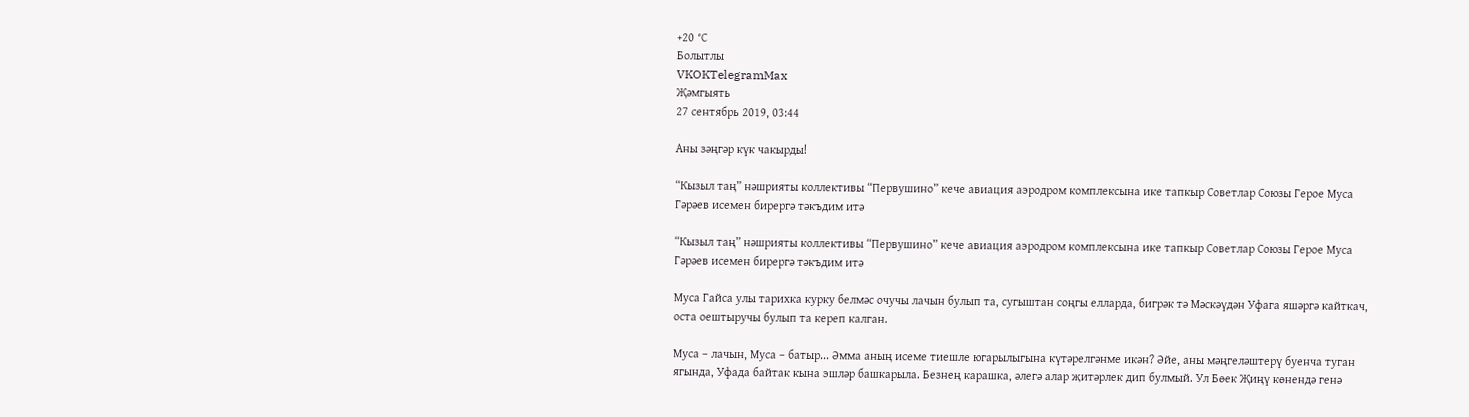+20 °С
Болытлы
VKOKTelegramMax
Җәмгыять
27 сентябрь 2019, 03:44

Аны зәңгәр күк чакырды!

“Кызыл таң” нәшрияты коллективы “Первушино” кече авиация аэродром комплексына ике тапкыр Советлар Союзы Герое Муса Гәрәев исемен бирергә тәкъдим итә

“Кызыл таң” нәшрияты коллективы “Первушино” кече авиация аэродром комплексына ике тапкыр Советлар Союзы Герое Муса Гәрәев исемен бирергә тәкъдим итә

Муса Гайса улы тарихка курку белмәс очучы лачын булып та, сугыштан соңгы елларда, бигрәк тә Мәскәүдән Уфага яшәргә кайткач, оста оештыручы булып та кереп калган.

Муса – лачын, Муса – батыр... Әмма аның исеме тиешле югарылыгына күтәрелгәнме икән? Әйе, аны мәңгеләштерү буенча туган ягында, Уфада байтак кына эшләр башкарыла. Безнең карашка, әлегә алар җитәрлек дип булмый. Ул Бөек Җиңү көнендә генә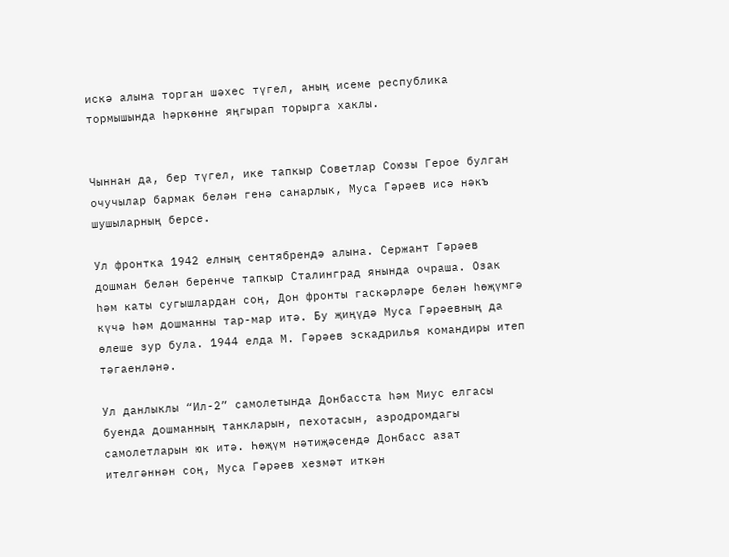искә алына торган шәхес түгел, аның исеме республика тормышында һәркөнне яңгырап торырга хаклы.


Чыннан да, бер түгел, ике тапкыр Советлар Союзы Герое булган очучылар бармак белән генә санарлык, Муса Гәрәев исә нәкъ шушыларның берсе.

Ул фронтка 1942 елның сентябрендә алына. Сержант Гәрәев дошман белән беренче тапкыр Сталинград янында очраша. Озак һәм каты сугышлардан соң, Дон фронты гаскәрләре белән һөҗүмгә күчә һәм дошманны тар-мар итә. Бу җиңүдә Муса Гәрәевның да өлеше зур була. 1944 елда М. Гәрәев эскадрилья командиры итеп тәгаенләнә.

Ул данлыклы “Ил-2” самолетында Донбасста һәм Миус елгасы буенда дошманның танкларын, пехотасын, аэродромдагы самолетларын юк итә. Һөҗүм нәтиҗәсендә Донбасс азат ителгәннән соң, Муса Гәрәев хезмәт иткән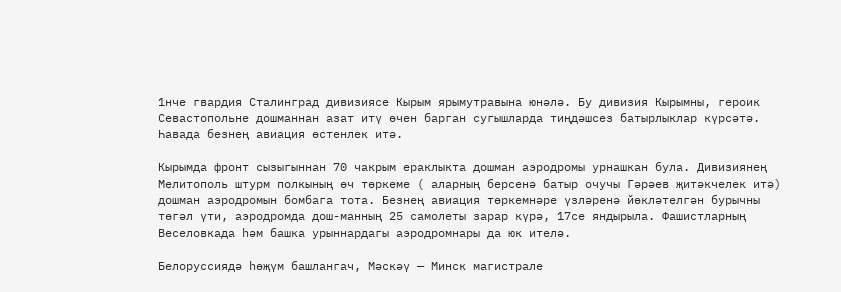1нче гвардия Сталинград дивизиясе Кырым ярымутравына юнәлә. Бу дивизия Кырымны, героик Севастопольне дошманнан азат итү өчен барган сугышларда тиңдәшсез батырлыклар күрсәтә. Һавада безнең авиация өстенлек итә.

Кырымда фронт сызыгыннан 70 чакрым ераклыкта дошман аэродромы урнашкан була. Дивизиянең Мелитополь штурм полкының өч төркеме ( аларның берсенә батыр очучы Гәрәев җитәкчелек итә) дошман аэродромын бомбага тота. Безнең авиация төркемнәре үзләренә йөкләтелгән бурычны төгәл үти, аэродромда дош-манның 25 самолеты зарар күрә, 17се яндырыла. Фашистларның Веселовкада һәм башка урыннардагы аэродромнары да юк ителә.

Белоруссиядә һөҗүм башлангач, Мәскәү — Минск магистрале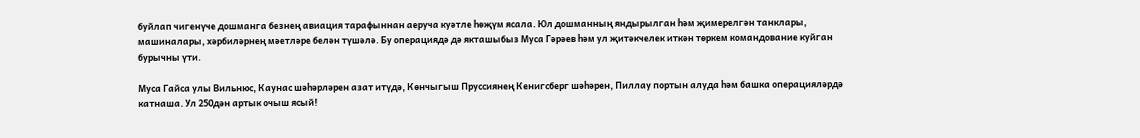буйлап чигенүче дошманга безнең авиация тарафыннан аеруча куәтле һөҗүм ясала. Юл дошманның яндырылган һәм җимерелгән танклары, машиналары, хәрбиләрнең мәетләре белән түшәлә. Бу операциядә дә якташыбыз Муса Гәрәев һәм ул җитәкчелек иткән төркем командование куйган бурычны үти.

Муса Гайса улы Вильнюс, Каунас шәһәрләрен азат итүдә, Көнчыгыш Пруссиянең Кенигсберг шәһәрен, Пиллау портын алуда һәм башка операцияләрдә катнаша. Ул 250дән артык очыш ясый!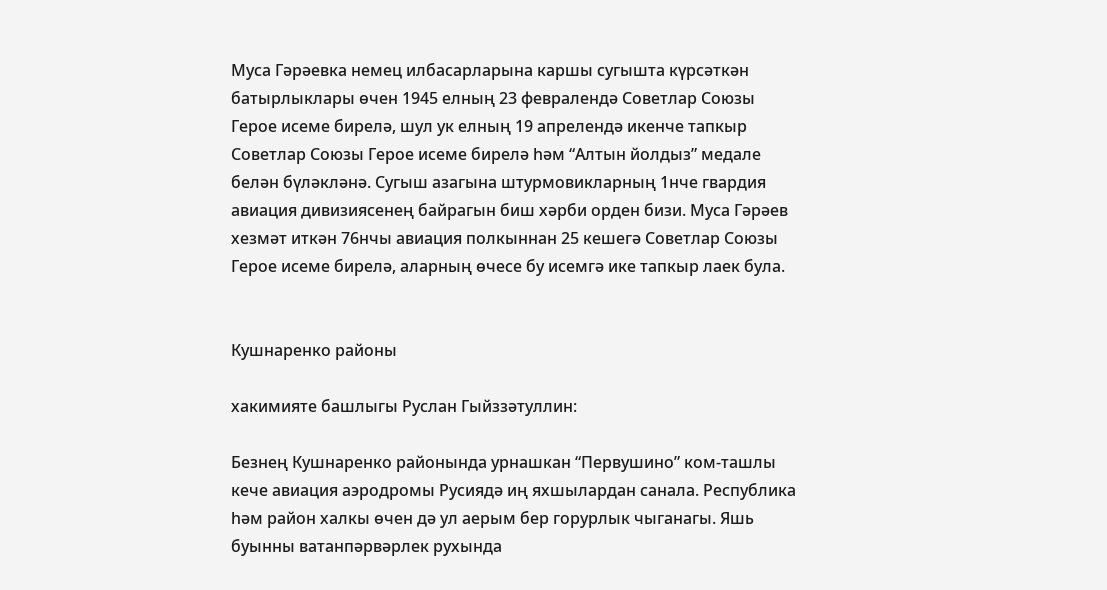Муса Гәрәевка немец илбасарларына каршы сугышта күрсәткән батырлыклары өчен 1945 елның 23 февралендә Советлар Союзы Герое исеме бирелә, шул ук елның 19 апрелендә икенче тапкыр Советлар Союзы Герое исеме бирелә һәм “Алтын йолдыз” медале белән бүләкләнә. Сугыш азагына штурмовикларның 1нче гвардия авиация дивизиясенең байрагын биш хәрби орден бизи. Муса Гәрәев хезмәт иткән 76нчы авиация полкыннан 25 кешегә Советлар Союзы Герое исеме бирелә, аларның өчесе бу исемгә ике тапкыр лаек була.


Кушнаренко районы

хакимияте башлыгы Руслан Гыйззәтуллин:

Безнең Кушнаренко районында урнашкан “Первушино” ком-ташлы кече авиация аэродромы Русиядә иң яхшылардан санала. Республика һәм район халкы өчен дә ул аерым бер горурлык чыганагы. Яшь буынны ватанпәрвәрлек рухында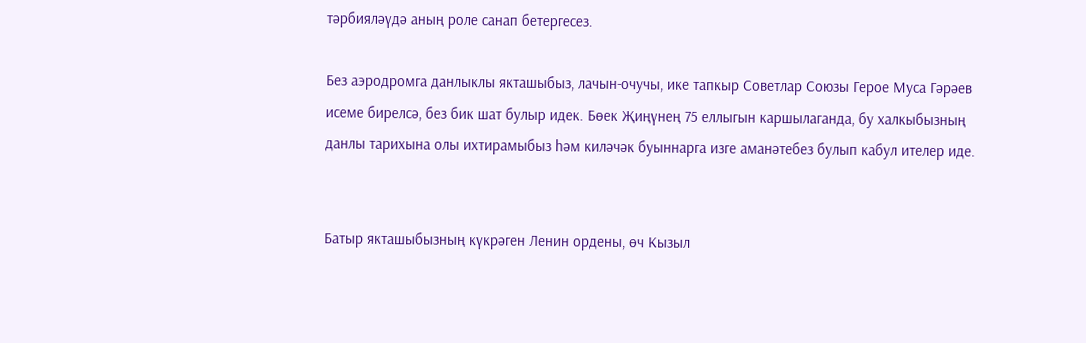тәрбияләүдә аның роле санап бетергесез.

Без аэродромга данлыклы якташыбыз, лачын-очучы, ике тапкыр Советлар Союзы Герое Муса Гәрәев исеме бирелсә, без бик шат булыр идек. Бөек Җиңүнең 75 еллыгын каршылаганда, бу халкыбызның данлы тарихына олы ихтирамыбыз һәм киләчәк буыннарга изге аманәтебез булып кабул ителер иде.


Батыр якташыбызның күкрәген Ленин ордены, өч Кызыл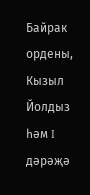Байрак ордены, Кызыл Йолдыз һәм I дәрәҗә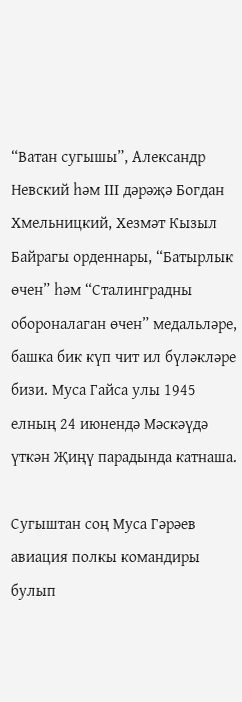“Ватан сугышы”, Александр Невский һәм III дәрәҗә Богдан Хмельницкий, Хезмәт Кызыл Байрагы орденнары, “Батырлык өчен” һәм “Сталинградны обороналаган өчен” медальләре, башка бик күп чит ил бүләкләре бизи. Муса Гайса улы 1945 елның 24 июнендә Мәскәүдә үткән Җиңү парадында катнаша.

Сугыштан соң Муса Гәрәев авиация полкы командиры булып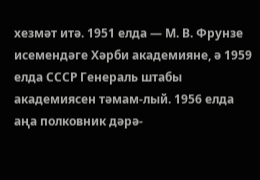хезмәт итә. 1951 елда — М. В. Фрунзе исемендәге Хәрби академияне, ә 1959 елда СССР Генераль штабы академиясен тәмам-лый. 1956 елда аңа полковник дәрә-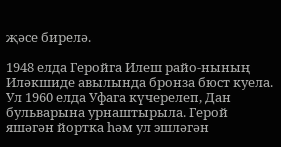җәсе бирелә.

1948 елда Геройга Илеш райо-нының Иләкшиде авылында бронза бюст куела. Ул 1960 елда Уфага күчерелеп, Дан бульварына урнаштырыла. Герой яшәгән йортка һәм ул эшләгән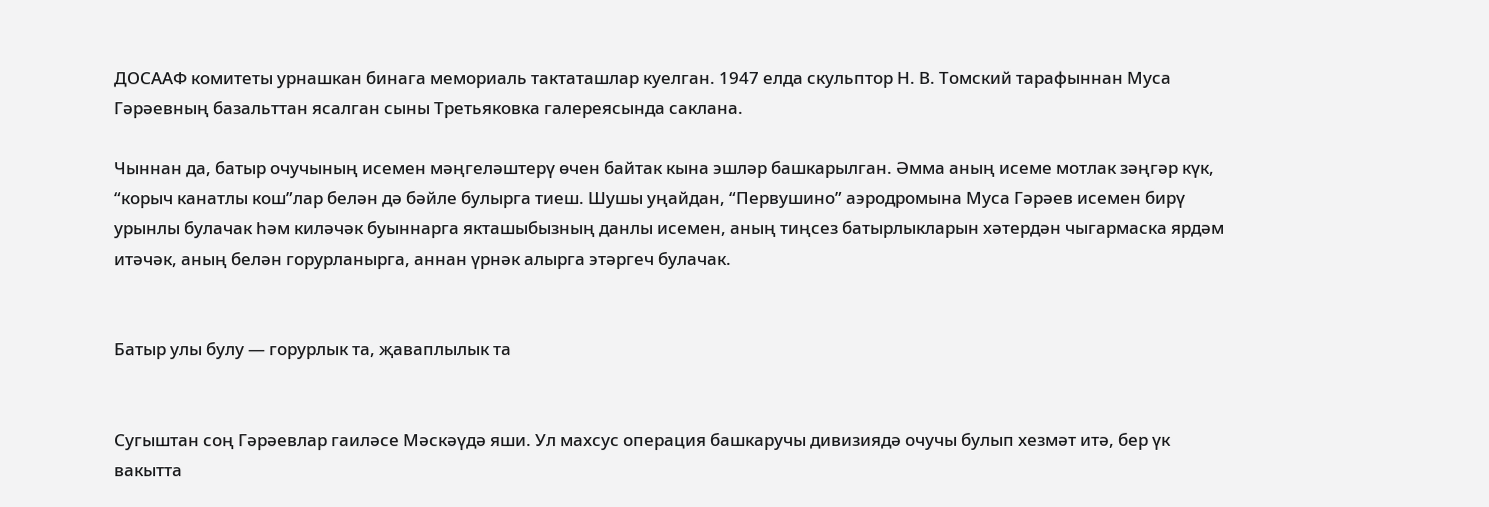ДОСААФ комитеты урнашкан бинага мемориаль тактаташлар куелган. 1947 елда скульптор Н. В. Томский тарафыннан Муса Гәрәевның базальттан ясалган сыны Третьяковка галереясында саклана.

Чыннан да, батыр очучының исемен мәңгеләштерү өчен байтак кына эшләр башкарылган. Әмма аның исеме мотлак зәңгәр күк, “корыч канатлы кош”лар белән дә бәйле булырга тиеш. Шушы уңайдан, “Первушино” аэродромына Муса Гәрәев исемен бирү урынлы булачак һәм киләчәк буыннарга якташыбызның данлы исемен, аның тиңсез батырлыкларын хәтердән чыгармаска ярдәм итәчәк, аның белән горурланырга, аннан үрнәк алырга этәргеч булачак.


Батыр улы булу — горурлык та, җаваплылык та


Сугыштан соң Гәрәевлар гаиләсе Мәскәүдә яши. Ул махсус операция башкаручы дивизиядә очучы булып хезмәт итә, бер үк вакытта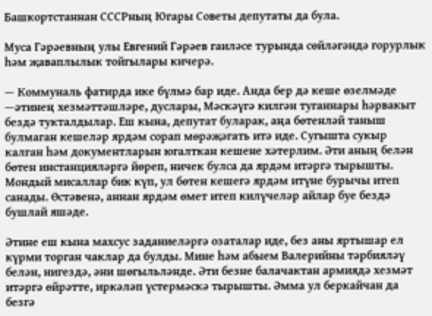Башкортстаннан СССРның Югары Советы депутаты да була.

Муса Гәрәевның улы Евгений Гәрәев гаиләсе турында сөйләгәндә горурлык һәм җаваплылык тойгылары кичерә.

— Коммуналь фатирда ике бүлмә бар иде. Анда бер дә кеше өзелмәде —әтинең хезмәттәшләре, дуслары, Мәскәүгә килгән туганнары һәрвакыт бездә тукталдылар. Еш кына, депутат буларак, аңа бөтенләй таныш булмаган кешеләр ярдәм сорап мөрәҗәгать итә иде. Сугышта сукыр калган һәм документларын югалткан кешене хәтерлим. Әти аның белән бөтен инстанцияләргә йөреп, ничек булса да ярдәм итәргә тырышты. Мондый мисаллар бик күп, ул бөтен кешегә ярдәм итүне бурычы итеп санады. Өстәвенә, аннан ярдәм өмет итеп килүчеләр айлар буе бездә бушлай яшәде.

Әтине еш кына махсус заданиеләргә озаталар иде, без аны яртышар ел күрми торган чаклар да булды. Мине һәм абыем Валерийны тәрбияләү белән, нигездә, әни шөгыльләнде. Әти безне балачактан армиядә хезмәт итәргә өйрәтте, иркәләп үстермәскә тырышты. Әмма ул беркайчан да безгә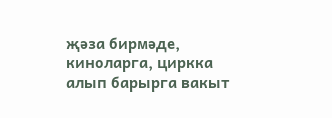җәза бирмәде, киноларга, циркка алып барырга вакыт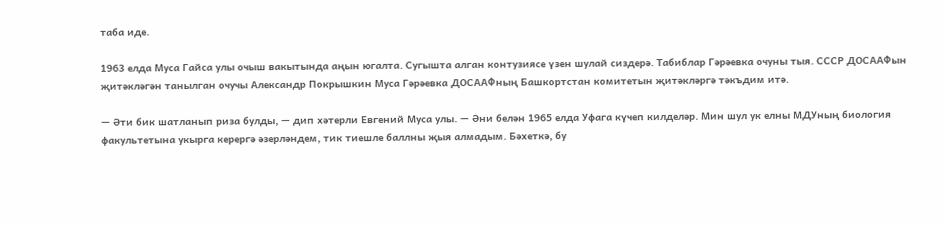таба иде.

1963 елда Муса Гайса улы очыш вакытында аңын югалта. Сугышта алган контузиясе үзен шулай сиздерә. Табиблар Гәрәевка очуны тыя. СССР ДОСААФын җитәкләгән танылган очучы Александр Покрышкин Муса Гәрәевка ДОСААФның Башкортстан комитетын җитәкләргә тәкъдим итә.

— Әти бик шатланып риза булды, — дип хәтерли Евгений Муса улы. — Әни белән 1965 елда Уфага күчеп килделәр. Мин шул ук елны МДУның биология факультетына укырга керергә әзерләндем, тик тиешле баллны җыя алмадым. Бәхеткә, бу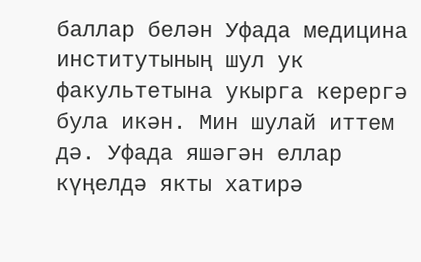баллар белән Уфада медицина институтының шул ук факультетына укырга керергә була икән. Мин шулай иттем дә. Уфада яшәгән еллар күңелдә якты хатирә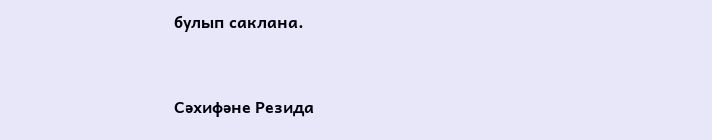булып саклана.


Сәхифәне Резида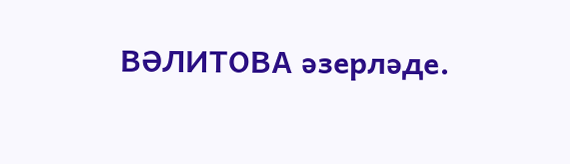ВӘЛИТОВА әзерләде.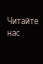Читайте нас